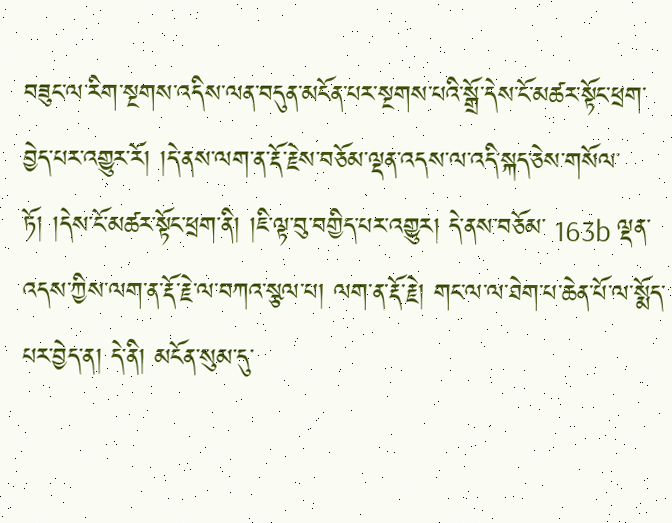བཟུང་ལ་རིག་སྔགས་འདིས་ལན་བདུན་མངོན་པར་སྔགས་པའི་སྒྲོ་དེས་ངོ་མཚར་སྟོང་ཕྲག་བྱེད་པར་འགྱུར་རོ། །དེ་ནས་ལག་ན་རྡོ་རྗེས་བཅོམ་ལྡན་འདས་ལ་འདི་སྐད་ཅེས་གསོལ་ཏོ། །དེས་ངོ་མཚར་སྟོང་ཕྲག་ནི། །ཇི་ལྟ་བུ་བགྱིད་པར་འགྱུར། དེ་ནས་བཅོམ་ 163b ལྡན་འདས་ཀྱིས་ལག་ན་རྡོ་རྗེ་ལ་བཀའ་སྩལ་པ། ལག་ན་རྡོ་རྗེ། གང་ལ་ལ་ཐེག་པ་ཆེན་པོ་ལ་སྨོད་པར་བྱེད་ན། དེ་ནི། མངོན་སུམ་དུ་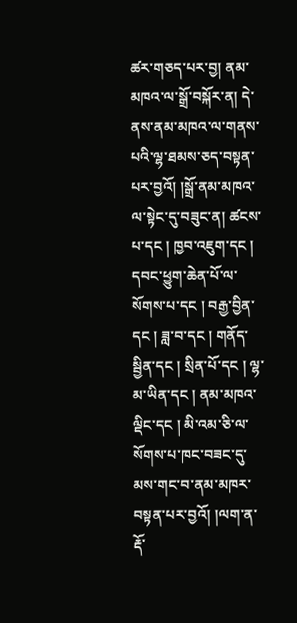ཚར་གཅད་པར་བྱ། ནམ་མཁའ་ལ་སྒྲོ་བསྐོར་ན། དེ་ནས་ནམ་མཁའ་ལ་གནས་པའི་ལྷ་ཐམས་ཅད་བསྟན་པར་བྱའོ། །སྒྲོ་ནམ་མཁའ་ལ་སྟེང་དུ་བཟུང་ན། ཚངས་པ་དང ། ཁྱབ་འཇུག་དང ། དབང་ཕྱུག་ཆེན་པོ་ལ་སོགས་པ་དང ། བརྒྱ་བྱིན་དང ། ཟླ་བ་དང ། གནོད་སྦྱིན་དང ། སྲིན་པོ་དང ། ལྷ་མ་ཡིན་དང ། ནམ་མཁའ་ལྡིང་དང ། མི་འམ་ཅི་ལ་སོགས་པ་ཁང་བཟང་དུ་མས་གང་བ་ནམ་མཁར་བསྟན་པར་བྱའོ། །ལག་ན་རྡོ་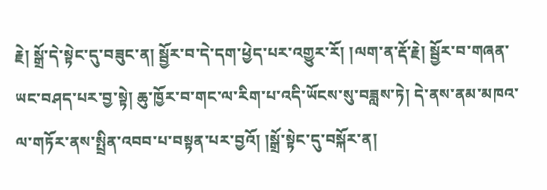རྗེ། སྒྲོ་དེ་སྟེང་དུ་བཟུང་ན། སྦྱོར་བ་དེ་དག་ཕྱེད་པར་འགྱུར་རོ། །ལག་ན་རྡོ་རྗེ། སྦྱོར་བ་གཞན་ཡང་བཤད་པར་བྱ་སྟེ། ཆུ་ཁྱོར་བ་གང་ལ་རིག་པ་འདི་ཡོངས་སུ་བཟླས་ཏེ། དེ་ནས་ནམ་མཁའ་ལ་གཏོར་ནས་སྤྲིན་འབབ་པ་བསྟན་པར་བྱའོ། །སྒྲོ་སྟེང་དུ་བསྐོར་ན།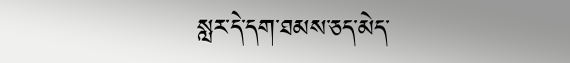སླར་དེ་དག་ཐམས་ཅད་མེད་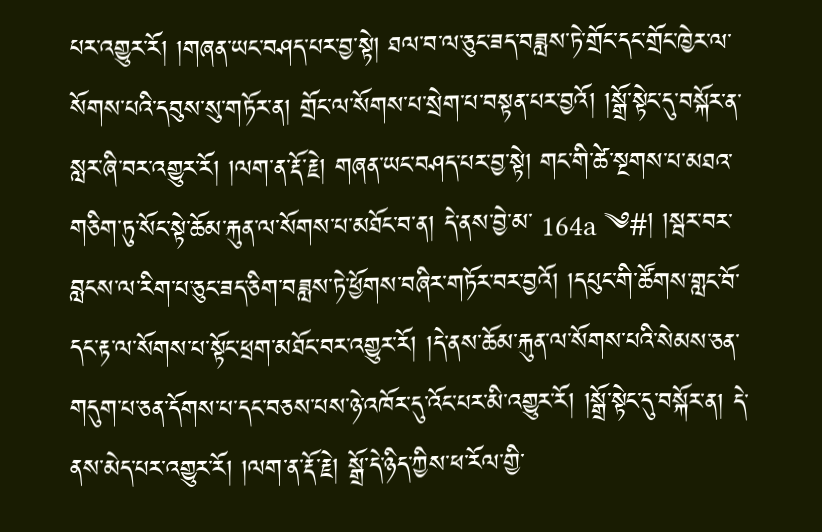པར་འགྱུར་རོ། །གཞན་ཡང་བཤད་པར་བྱ་སྟེ། ཐལ་བ་ལ་ཅུང་ཟད་བཟླས་ཏེ་གྲོང་དང་གྲོང་ཁྱེར་ལ་སོགས་པའི་དབུས་སུ་གཏོར་ན། གྲོང་ལ་སོགས་པ་སྲེག་པ་བསྟན་པར་བྱའོ། །སྒྲོ་སྟེང་དུ་བསྐོར་ན་སླར་ཞི་བར་འགྱུར་རོ། །ལག་ན་རྡོ་རྗེ། གཞན་ཡང་བཤད་པར་བྱ་སྟེ། གང་གི་ཚེ་སྔགས་པ་མཐའ་གཅིག་ཏུ་སོང་སྟེ་ཆོམ་རྐུན་ལ་སོགས་པ་མཐོང་བ་ན། དེ་ནས་བྱེ་མ་ 164a ༄#། །སྦར་བར་བླངས་ལ་རིག་པ་ཅུང་ཟད་ཅིག་བཟླས་ཏེ་ཕྱོགས་བཞིར་གཏོར་བར་བྱའོ། །དཔུང་གི་ཚོགས་གླང་བོ་དང་རྟ་ལ་སོགས་པ་སྟོང་ཕྲག་མཐོང་བར་འགྱུར་རོ། །དེ་ནས་ཆོམ་རྐུན་ལ་སོགས་པའི་སེམས་ཅན་གདུག་པ་ཅན་དོགས་པ་དང་བཅས་པས་ཉེ་འཁོར་དུ་འོང་པར་མི་འགྱུར་རོ། །སྒྲོ་སྟེང་དུ་བསྐོར་ན། དེ་ནས་མེད་པར་འགྱུར་རོ། །ལག་ན་རྡོ་རྗེ། སྒྲོ་དེ་ཉིད་ཀྱིས་ཕ་རོལ་གྱི་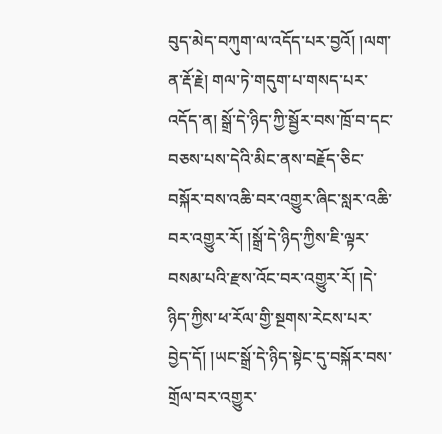བུད་མེད་བཀུག་ལ་འདོད་པར་བྱའོ། །ལག་ན་རྡོ་རྗེ། གལ་ཏེ་གདུག་པ་གསད་པར་འདོད་ན། སྒྲོ་དེ་ཉིད་ཀྱི་སྦྱོར་བས་ཁྲོ་བ་དང་བཅས་པས་དེའི་མིང་ནས་བརྗོད་ཅིང་བསྐོར་བས་འཆི་བར་འགྱུར་ཞིང་སླར་འཆི་བར་འགྱུར་རོ། །སྒྲོ་དེ་ཉིད་ཀྱིས་ཇི་ལྟར་བསམ་པའི་རྫས་འོང་བར་འགྱུར་རོ། །དེ་ཉིད་ཀྱིས་ཕ་རོལ་གྱི་སྔགས་རེངས་པར་བྱེད་དོ། །ཡང་སྒྲོ་དེ་ཉིད་སྟེང་དུ་བསྐོར་བས་གྲོལ་བར་འགྱུར་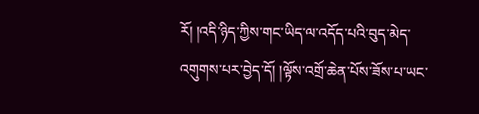རོ། །འདི་ཉིད་ཀྱིས་གང་ཡིད་ལ་འདོད་པའི་བུད་མེད་འགུགས་པར་བྱེད་དོ། །ལྟོས་འགྲོ་ཆེན་པོས་ཟོས་པ་ཡང་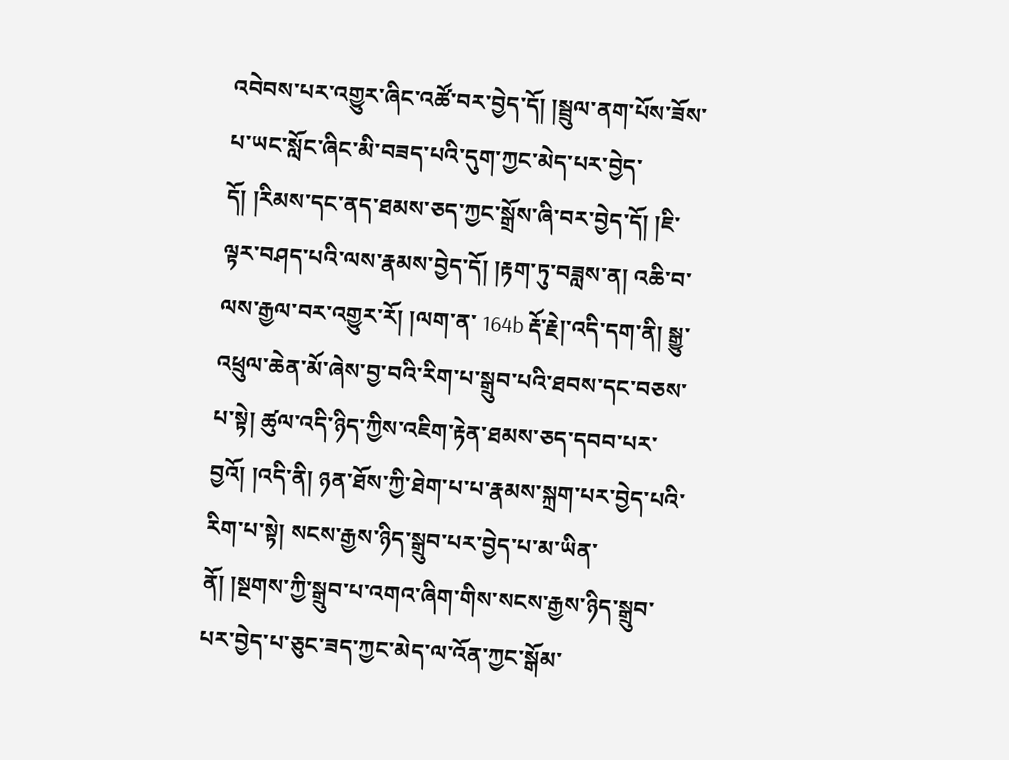འབེབས་པར་འགྱུར་ཞིང་འཚོ་བར་བྱེད་དོ། །སྦྲུལ་ནག་པོས་ཟོས་པ་ཡང་སློང་ཞིང་མི་བཟད་པའི་དུག་ཀྱང་མེད་པར་བྱེད་དོ། །རིམས་དང་ནད་ཐམས་ཅད་ཀྱང་སྒྲོས་ཞི་བར་བྱེད་དོ། །ཇི་ལྟར་བཤད་པའི་ལས་རྣམས་བྱེད་དོ། །རྟག་ཏུ་བཟླས་ན། འཆི་བ་ལས་རྒྱལ་བར་འགྱུར་རོ། །ལག་ན་ 164b རྡོ་རྗེ།་འདི་དག་ནི། སྒྱུ་འཕྲུལ་ཆེན་མོ་ཞེས་བྱ་བའི་རིག་པ་སྒྲུབ་པའི་ཐབས་དང་བཅས་པ་སྟེ། ཚུལ་འདི་ཉིད་ཀྱིས་འཇིག་རྟེན་ཐམས་ཅད་དབབ་པར་བྱའོ། །འདི་ནི། ཉན་ཐོས་ཀྱི་ཐེག་པ་པ་རྣམས་སྐྲག་པར་བྱེད་པའི་རིག་པ་སྟེ། སངས་རྒྱས་ཉིད་སྒྲུབ་པར་བྱེད་པ་མ་ཡིན་ནོ། །སྔགས་ཀྱི་སྒྲུབ་པ་འགའ་ཞིག་གིས་སངས་རྒྱས་ཉིད་སྒྲུབ་པར་བྱེད་པ་ཅུང་ཟད་ཀྱང་མེད་ལ་འོན་ཀྱང་སྒོམ་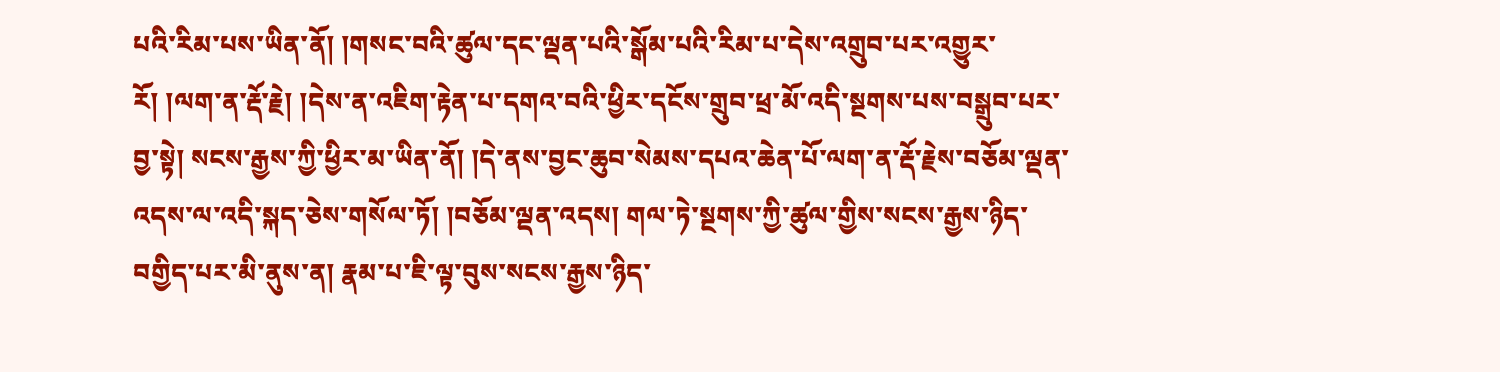པའི་རིམ་པས་ཡིན་ནོ། །གསང་བའི་ཚུལ་དང་ལྡན་པའི་སྒོམ་པའི་རིམ་པ་དེས་འགྲུབ་པར་འགྱུར་རོ། །ལག་ན་རྡོ་རྗེ། །དེས་ན་འཇིག་རྟེན་པ་དགའ་བའི་ཕྱིར་དངོས་གྲུབ་ཕྲ་མོ་འདི་སྔགས་པས་བསྒྲུབ་པར་བྱ་སྟེ། སངས་རྒྱས་ཀྱི་ཕྱིར་མ་ཡིན་ནོ། །དེ་ནས་བྱང་ཆུབ་སེམས་དཔའ་ཆེན་པོ་ལག་ན་རྡོ་རྗེས་བཅོམ་ལྡན་འདས་ལ་འདི་སྐད་ཅེས་གསོལ་ཏོ། །བཅོམ་ལྡན་འདས། གལ་ཏེ་སྔགས་ཀྱི་ཚུལ་གྱིས་སངས་རྒྱས་ཉིད་བགྱིད་པར་མི་ནུས་ན། རྣམ་པ་ཇི་ལྟ་བུས་སངས་རྒྱས་ཉིད་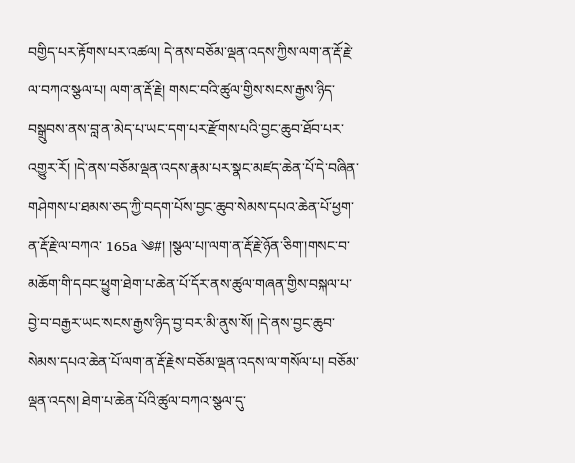བགྱིད་པར་རྟོགས་པར་འཚལ། དེ་ནས་བཅོམ་ལྡན་འདས་ཀྱིས་ལག་ན་རྡོ་རྗེ་ལ་བཀའ་སྩལ་པ། ལག་ན་རྡོ་རྗེ། གསང་བའི་ཚུལ་གྱིས་སངས་རྒྱས་ཉིད་བསྒྲུབས་ནས་བླ་ན་མེད་པ་ཡང་དག་པར་རྫོགས་པའི་བྱང་ཆུབ་ཐོབ་པར་འགྱུར་རོ། །དེ་ནས་བཅོམ་ལྡན་འདས་རྣམ་པར་སྣང་མཛད་ཆེན་པོ་དེ་བཞིན་གཤེགས་པ་ཐམས་ཅད་ཀྱི་བདག་པོས་བྱང་ཆུབ་སེམས་དཔའ་ཆེན་པོ་ཕྱག་ན་རྡོ་རྗེ་ལ་བཀའ་ 165a ༄#། །སྩལ་པ།་ལག་ན་རྡོ་རྗེ་ཉོན་ཅིག་།གསང་བ་མཆོག་གི་དབང་ཕྱུག་ཐེག་པ་ཆེན་པོ་དོར་ནས་ཚུལ་གཞན་གྱིས་བསྐལ་པ་བྱེ་བ་བརྒྱར་ཡང་སངས་རྒྱས་ཉིད་བྱ་བར་མི་ནུས་སོ། །དེ་ནས་བྱང་ཆུབ་སེམས་དཔའ་ཆེན་པོ་ལག་ན་རྡོ་རྗེས་བཅོམ་ལྡན་འདས་ལ་གསོལ་པ། བཅོམ་ལྡན་འདས། ཐེག་པ་ཆེན་པོའི་ཚུལ་བཀའ་སྩལ་དུ་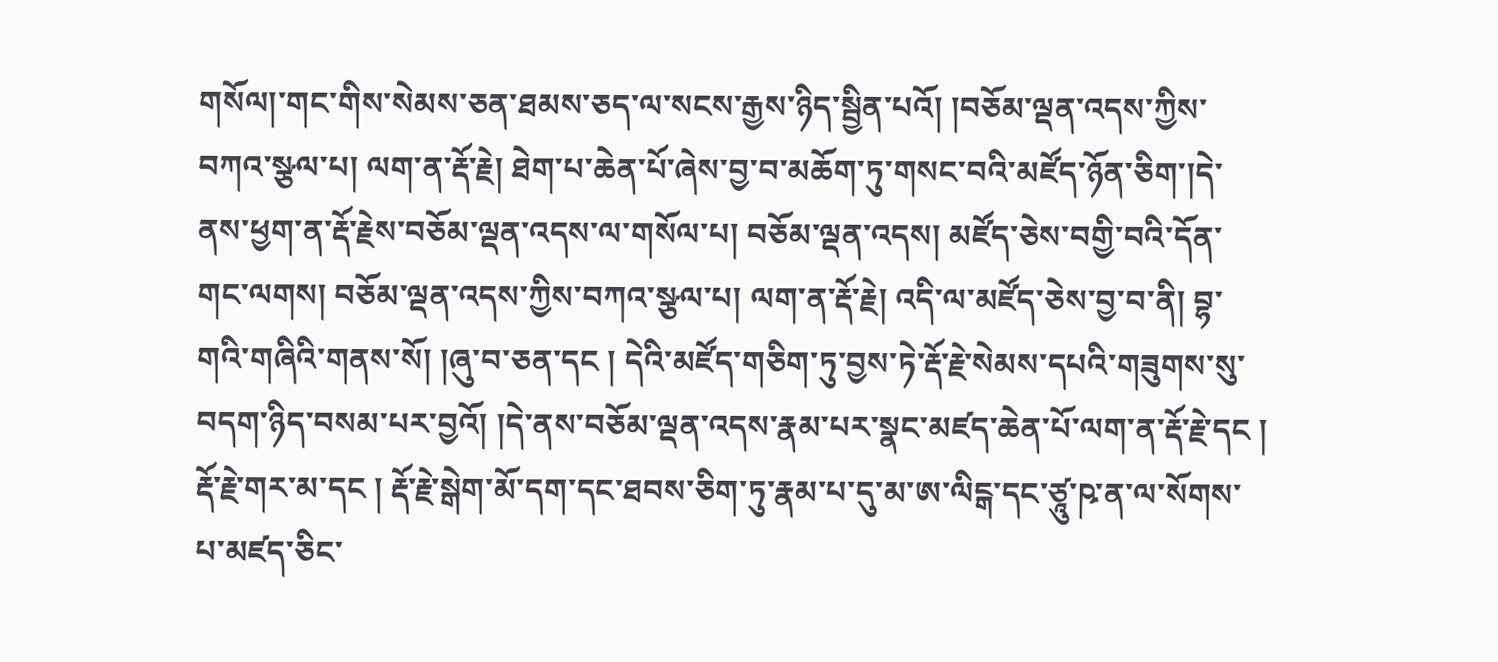གསོལ།་གང་གིས་སེམས་ཅན་ཐམས་ཅད་ལ་སངས་རྒྱས་ཉིད་སྦྱིན་པའོ། །བཅོམ་ལྡན་འདས་ཀྱིས་བཀའ་སྩལ་པ། ལག་ན་རྡོ་རྗེ། ཐེག་པ་ཆེན་པོ་ཞེས་བྱ་བ་མཆོག་ཏུ་གསང་བའི་མཛོད་ཉོན་ཅིག་།དེ་ནས་ཕྱག་ན་རྡོ་རྗེས་བཅོམ་ལྡན་འདས་ལ་གསོལ་པ། བཅོམ་ལྡན་འདས། མཛོད་ཅེས་བགྱི་བའི་དོན་གང་ལགས། བཅོམ་ལྡན་འདས་ཀྱིས་བཀའ་སྩལ་པ། ལག་ན་རྡོ་རྗེ། འདི་ལ་མཛོད་ཅེས་བྱ་བ་ནི། བྷ་གའི་གཞིའི་གནས་སོ། །ཞུ་བ་ཅན་དང ། དེའི་མཛོད་གཅིག་ཏུ་བྱས་ཏེ་རྡོ་རྗེ་སེམས་དཔའི་གཟུགས་སུ་བདག་ཉིད་བསམ་པར་བྱའོ། །དེ་ནས་བཅོམ་ལྡན་འདས་རྣམ་པར་སྣང་མཛད་ཆེན་པོ་ལག་ན་རྡོ་རྗེ་དང ། རྡོ་རྗེ་གར་མ་དང ། རྡོ་རྗེ་སྒེག་མོ་དག་དང་ཐབས་ཅིག་ཏུ་རྣམ་པ་དུ་མ་ཨ་ལིངྒ་དང་ཙཱུ་ཥ་ན་ལ་སོགས་པ་མཛད་ཅིང་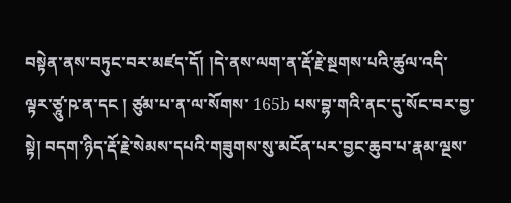བསྟེན་ནས་བཏུང་བར་མཛད་དོ། །དེ་ནས་ལག་ན་རྡོ་རྗེ་སྔགས་པའི་ཚུལ་འདི་ལྟར་ཙཱུ་ཥ་ན་དང ། ཙུམ་པ་ན་ལ་སོགས་ 165b པས་བྷ་གའི་ནང་དུ་སོང་བར་བྱ་སྟེ། བདག་ཉིད་རྡོ་རྗེ་སེམས་དཔའི་གཟུགས་སུ་མངོན་པར་བྱང་ཆུབ་པ་རྣམ་ལྔས་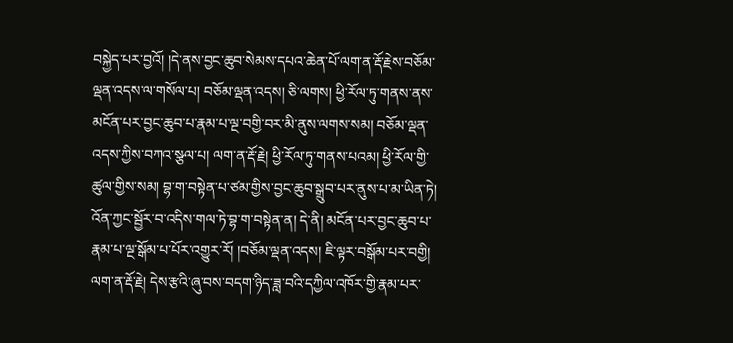བསྐྱེད་པར་བྱའོ། །དེ་ནས་བྱང་ཆུབ་སེམས་དཔའ་ཆེན་པོ་ལག་ན་རྡོ་རྗེས་བཅོམ་ལྡན་འདས་ལ་གསོལ་པ། བཅོམ་ལྡན་འདས། ཅི་ལགས། ཕྱི་རོལ་ཏུ་གནས་ནས་མངོན་པར་བྱང་ཆུབ་པ་རྣམ་པ་ལྔ་བགྱི་བར་མི་ནུས་ལགས་སམ། བཅོམ་ལྡན་འདས་ཀྱིས་བཀའ་སྩལ་པ། ལག་ན་རྡོ་རྗེ། ཕྱི་རོལ་ཏུ་གནས་པའམ། ཕྱི་རོལ་གྱི་ཚུལ་གྱིས་སམ། བྷ་ག་བསྟེན་པ་ཙམ་གྱིས་བྱང་ཆུབ་སྒྲུབ་པར་ནུས་པ་མ་ཡིན་ཏེ། འོན་ཀྱང་སྦྱོར་བ་འདིས་གལ་ཏེ་བྷ་ག་བསྟེན་ན། དེ་ནི། མངོན་པར་བྱང་ཆུབ་པ་རྣམ་པ་ལྔ་སྒོམ་པ་པོར་འགྱུར་རོ། །བཅོམ་ལྡན་འདས། ཇི་ལྟར་བསྒོམ་པར་བགྱི། ལག་ན་རྡོ་རྗེ། དེས་རྩའི་ཞུ་བས་བདག་ཉིད་ཟླ་བའི་དཀྱིལ་འཁོར་གྱི་རྣམ་པར་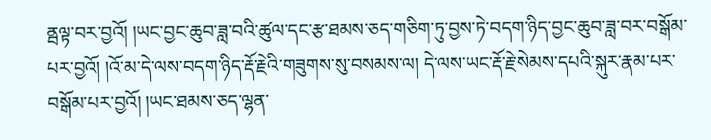ནྦལྟ་བར་བྱའོ། །ཡང་བྱང་ཆུབ་ཟླ་བའི་ཚུལ་དང་རྩ་ཐམས་ཅད་གཅིག་ཏུ་བྱས་ཏེ་བདག་ཉིད་བྱང་ཆུབ་ཟླ་བར་བསྒོམ་པར་བྱའོ། །འོ་མ་དེ་ལས་བདག་ཉིད་རྡོ་རྗེའི་གཟུགས་སུ་བསམས་ལ། དེ་ལས་ཡང་རྡོ་རྗེ་སེམས་དཔའི་སྐུར་རྣམ་པར་བསྒོམ་པར་བྱའོ། །ཡང་ཐམས་ཅད་ལྷན་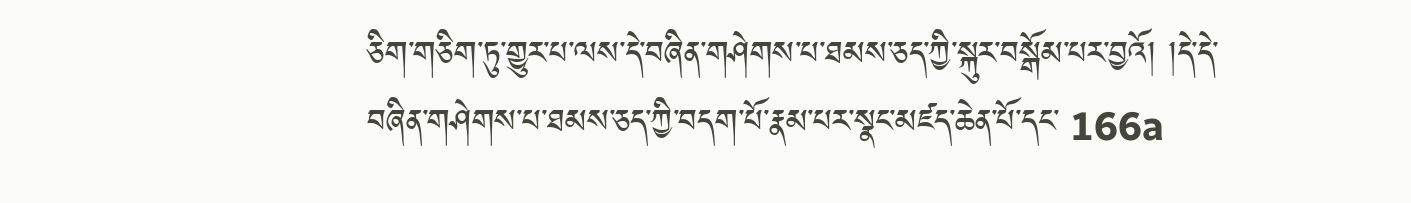ཅིག་གཅིག་ཏུ་གྱུར་པ་ལས་དེ་བཞིན་གཤེགས་པ་ཐམས་ཅད་ཀྱི་སྐུར་བསྒོམ་པར་བྱའོ། །དེ་དེ་བཞིན་གཤེགས་པ་ཐམས་ཅད་ཀྱི་བདག་པོ་རྣམ་པར་སྣང་མཛད་ཆེན་པོ་དང་ 166a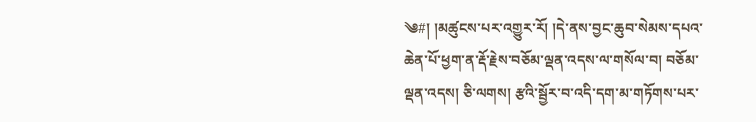༄#། །མཚུངས་པར་འགྱུར་རོ། །དེ་ནས་བྱང་ཆུབ་སེམས་དཔའ་ཆེན་པོ་ཕྱག་ན་རྡོ་རྗེས་བཅོམ་ལྡན་འདས་ལ་གསོལ་བ། བཅོམ་ལྡན་འདས། ཅི་ལགས། རྩའི་སྦྱོར་བ་འདི་དག་མ་གཏོགས་པར་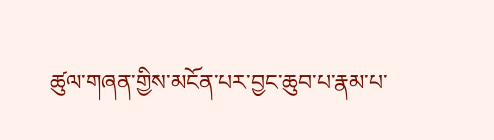ཚུལ་གཞན་གྱིས་མངོན་པར་བྱང་ཆུབ་པ་རྣམ་པ་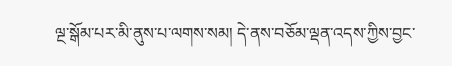ལྔ་སྒོམ་པར་མི་ནུས་པ་ལགས་སམ། དེ་ནས་བཅོམ་ལྡན་འདས་ཀྱིས་བྱང་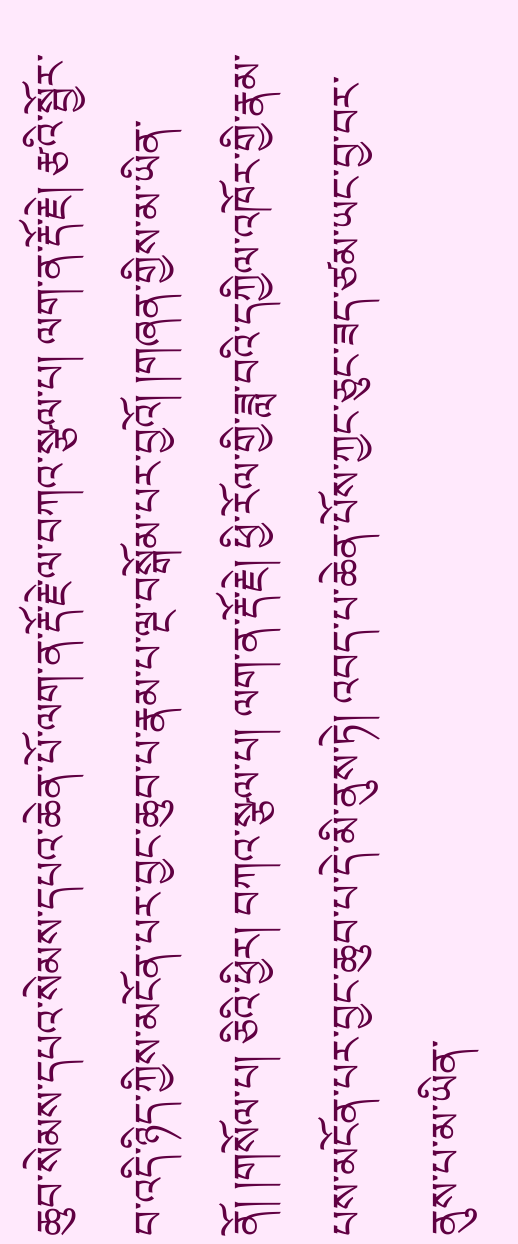ཆུབ་སེམས་དཔའ་སེམས་དཔའ་ཆེན་པོ་ལག་ན་རྡོ་རྗེ་ལ་བཀའ་སྩལ་པ། ལག་ན་རྡོ་རྗེ། རྩའི་སྦྱོར་བ་འདི་ཉིད་ཀྱིས་མངོན་པར་བྱང་ཆུབ་པ་རྣམ་པ་ལྔ་བསྒོམ་པར་བྱའོ། །གཞན་གྱིས་མ་ཡིན་ནོ། །གསོལ་པ། ཅིའི་ཕྱིར། བཀའ་སྩལ་པ། ལག་ན་རྡོ་རྗེ། ཕྱི་རོལ་གྱི་ཟླ་བའི་དཀྱིལ་འཁོར་གྱི་རྣམ་པས་མངོན་པར་བྱང་ཆུབ་པ་དེ་མི་ནུས་ཏེ། འབད་པ་ཆེན་པོས་ཀྱང་ཅུང་ཟད་ཙམ་ཡང་བྱ་བར་ནུས་པ་མ་ཡིན་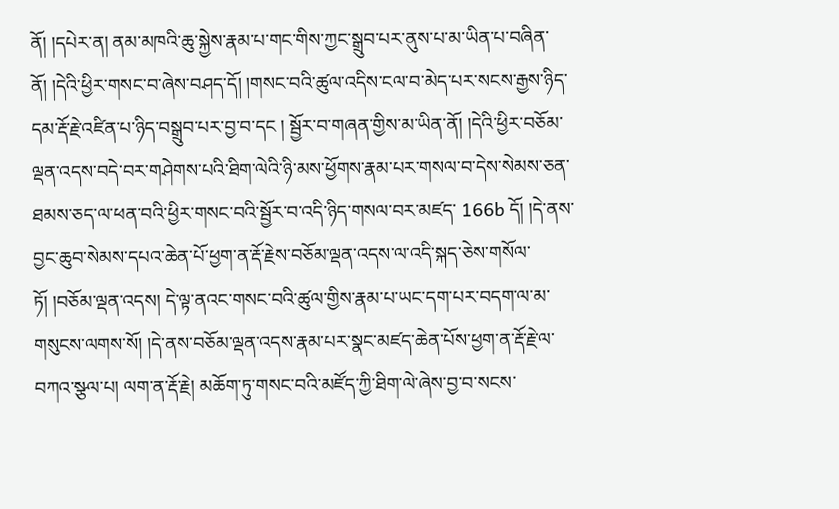ནོ། །དཔེར་ན། ནམ་མཁའི་ཆུ་སྐྱེས་རྣམ་པ་གང་གིས་ཀྱང་སྒྲུབ་པར་ནུས་པ་མ་ཡིན་པ་བཞིན་ནོ། །དེའི་ཕྱིར་གསང་བ་ཞེས་བཤད་དོ། །གསང་བའི་ཚུལ་འདིས་ངལ་བ་མེད་པར་སངས་རྒྱས་ཉིད་དམ་རྡོ་རྗེ་འཛིན་པ་ཉིད་བསྒྲུབ་པར་བྱ་བ་དང ། སྦྱོར་བ་གཞན་གྱིས་མ་ཡིན་ནོ། །དེའི་ཕྱིར་བཅོམ་ལྡན་འདས་བདེ་བར་གཤེགས་པའི་ཐིག་ལེའི་ཉི་མས་ཕྱོགས་རྣམ་པར་གསལ་བ་དེས་སེམས་ཅན་ཐམས་ཅད་ལ་ཕན་བའི་ཕྱིར་གསང་བའི་སྦྱོར་བ་འདི་ཉིད་གསལ་བར་མཛད་ 166b དོ། །དེ་ནས་བྱང་ཆུབ་སེམས་དཔའ་ཆེན་པོ་ཕྱག་ན་རྡོ་རྗེས་བཅོམ་ལྡན་འདས་ལ་འདི་སྐད་ཅེས་གསོལ་ཏོ། །བཅོམ་ལྡན་འདས། དེ་ལྟ་ནའང་གསང་བའི་ཚུལ་གྱིས་རྣམ་པ་ཡང་དག་པར་བདག་ལ་མ་གསུངས་ལགས་སོ། །དེ་ནས་བཅོམ་ལྡན་འདས་རྣམ་པར་སྣང་མཛད་ཆེན་པོས་ཕྱག་ན་རྡོ་རྗེ་ལ་བཀའ་སྩལ་པ། ལག་ན་རྡོ་རྗེ། མཆོག་ཏུ་གསང་བའི་མཛོད་ཀྱི་ཐིག་ལེ་ཞེས་བྱ་བ་སངས་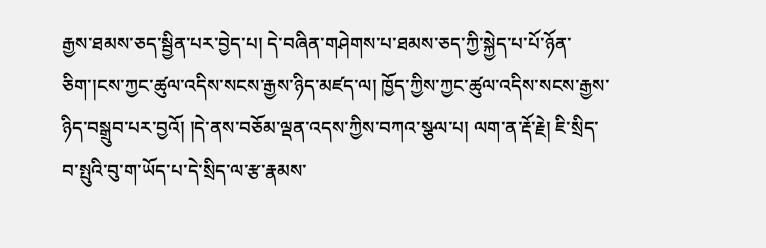རྒྱས་ཐམས་ཅད་སྦྱིན་པར་བྱེད་པ། དེ་བཞིན་གཤེགས་པ་ཐམས་ཅད་ཀྱི་སྐྱེད་པ་པོ་ཉོན་ཅིག་།ངས་ཀྱང་ཚུལ་འདིས་སངས་རྒྱས་ཉིད་མཛད་ལ། ཁྱོད་ཀྱིས་ཀྱང་ཚུལ་འདིས་སངས་རྒྱས་ཉིད་བསྒྲུབ་པར་བྱའོ། །དེ་ནས་བཅོམ་ལྡན་འདས་ཀྱིས་བཀའ་སྩལ་པ། ལག་ན་རྡོ་རྗེ། ཇི་སྲིད་བ་སྤུའི་བུ་ག་ཡོད་པ་དེ་སྲིད་ལ་རྩ་རྣམས་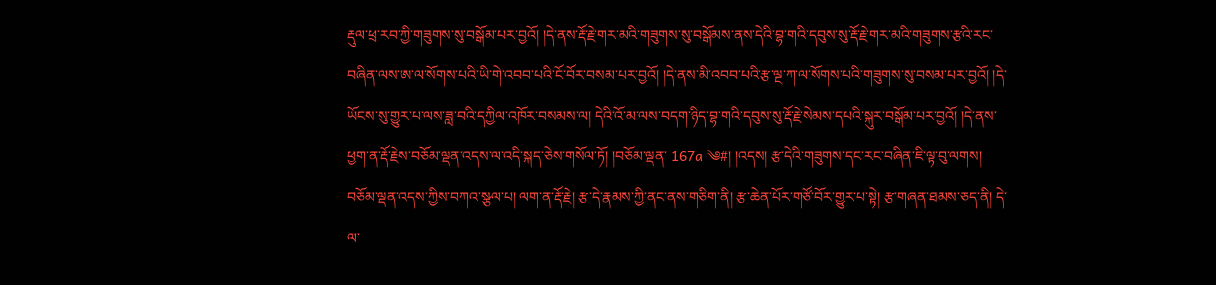རྡུལ་ཕྲ་རབ་ཀྱི་གཟུགས་སུ་བསྒོམ་པར་བྱའོ། །དེ་ནས་རྡོ་རྗེ་གར་མའི་གཟུགས་སུ་བསྒོམས་ནས་དེའི་བྷ་གའི་དབུས་སུ་རྡོ་རྗེ་གར་མའི་གཟུགས་རྩའི་རང་བཞིན་ལས་ཨ་ལ་སོགས་པའི་ཡི་གེ་འབབ་པའི་ངོ་བོར་བསམ་པར་བྱའོ། །དེ་ནས་མི་འབབ་པའི་རྩ་ལྔ་ཀ་ལ་སོགས་པའི་གཟུགས་སུ་བསམ་པར་བྱའོ། །དེ་ཡོངས་སུ་གྱུར་པ་ལས་ཟླ་བའི་དཀྱིལ་འཁོར་བསམས་ལ། དེའི་འོ་མ་ལས་བདག་ཉིད་བྷ་གའི་དབུས་སུ་རྡོ་རྗེ་སེམས་དཔའི་སྐུར་བསྒོམ་པར་བྱའོ། །དེ་ནས་ཕྱག་ན་རྡོ་རྗེས་བཅོམ་ལྡན་འདས་ལ་འདི་སྐད་ཅེས་གསོལ་ཏོ། །བཅོམ་ལྡན་ 167a ༄#། །འདས། རྩ་དེའི་གཟུགས་དང་རང་བཞིན་ཇི་ལྟ་བུ་ལགས། བཅོམ་ལྡན་འདས་ཀྱིས་བཀའ་སྩལ་པ། ལག་ན་རྡོ་རྗེ། རྩ་དེ་རྣམས་ཀྱི་ནང་ནས་གཅིག་ནི། རྩ་ཆེན་པོར་གཙོ་བོར་གྱུར་པ་སྟེ། རྩ་གཞན་ཐམས་ཅད་ནི། དེ་ལ་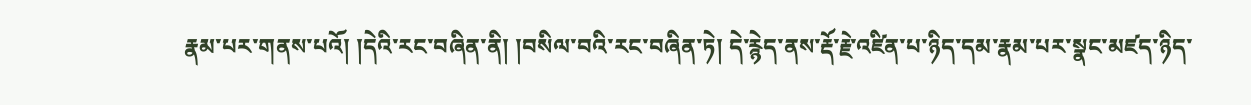རྣམ་པར་གནས་པའོ། །དེའི་རང་བཞིན་ནི། །བསིལ་བའི་རང་བཞིན་ཏེ། དེ་རྙེད་ནས་རྡོ་རྗེ་འཛིན་པ་ཉིད་དམ་རྣམ་པར་སྣང་མཛད་ཉིད་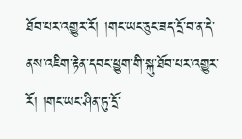ཐོབ་པར་འགྱུར་རོ། །གང་ཡང་ཅུང་ཟད་དྲོ་བ་ན་དེ་ནས་འཇིག་རྟེན་དབང་ཕྱུག་གི་སྐུ་ཐོབ་པར་འགྱུར་རོ། །གང་ཡང་ཤིན་ཏུ་དྲོ་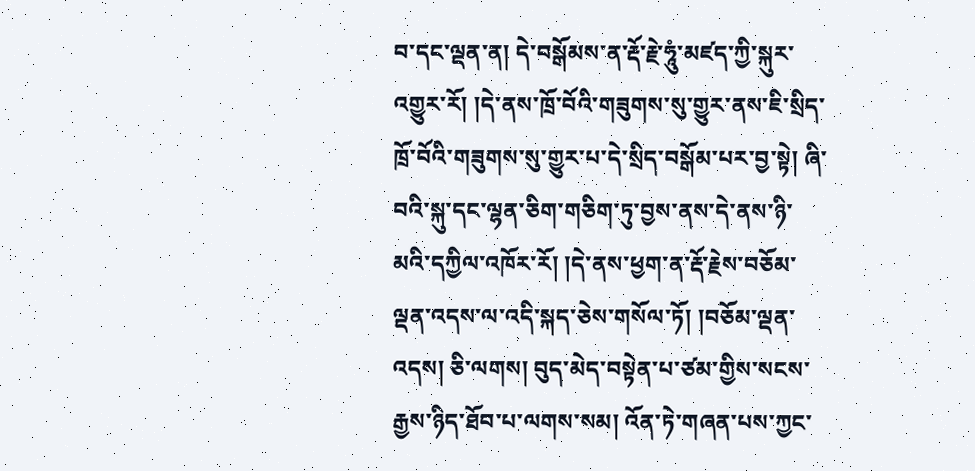བ་དང་ལྡན་ན། དེ་བསྒོམས་ན་རྡོ་རྗེ་ཧཱུཾ་མཛད་ཀྱི་སྐུར་འགྱུར་རོ། །དེ་ནས་ཁྲོ་བོའི་གཟུགས་སུ་གྱུར་ནས་ཇི་སྲིད་ཁྲོ་བོའི་གཟུགས་སུ་གྱུར་པ་དེ་སྲིད་བསྒོམ་པར་བྱ་སྟེ། ཞི་བའི་སྐུ་དང་ལྷན་ཅིག་གཅིག་ཏུ་བྱས་ནས་དེ་ནས་ཉི་མའི་དཀྱིལ་འཁོར་རོ། །དེ་ནས་ཕྱག་ན་རྡོ་རྗེས་བཅོམ་ལྡན་འདས་ལ་འདི་སྐད་ཅེས་གསོལ་ཏོ། །བཅོམ་ལྡན་འདས། ཅི་ལགས། བུད་མེད་བསྟེན་པ་ཙམ་གྱིས་སངས་རྒྱས་ཉིད་ཐོབ་པ་ལགས་སམ། འོན་ཏེ་གཞན་པས་ཀྱང་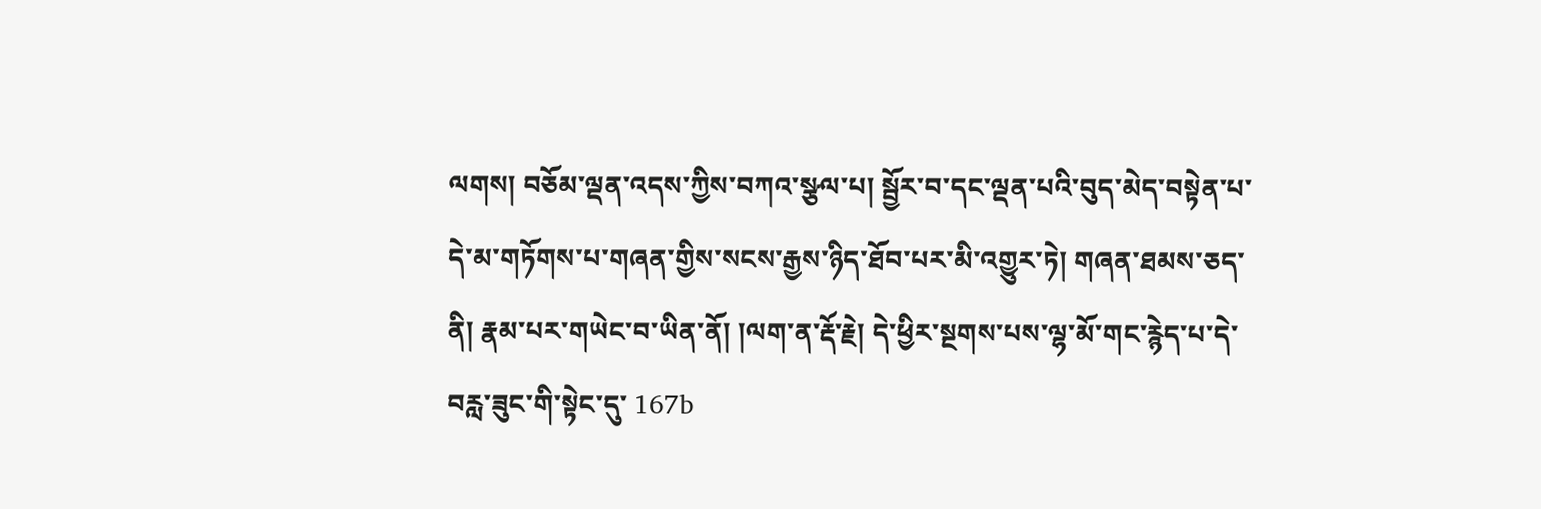ལགས། བཅོམ་ལྡན་འདས་ཀྱིས་བཀའ་སྩལ་པ། སྦྱོར་བ་དང་ལྡན་པའི་བུད་མེད་བསྟེན་པ་དེ་མ་གཏོགས་པ་གཞན་གྱིས་སངས་རྒྱས་ཉིད་ཐོབ་པར་མི་འགྱུར་ཏེ། གཞན་ཐམས་ཅད་ནི། རྣམ་པར་གཡེང་བ་ཡིན་ནོ། །ལག་ན་རྡོ་རྗེ། དེ་ཕྱིར་སྔགས་པས་ལྷ་མོ་གང་རྙེད་པ་དེ་བརླ་ཟུང་གི་སྟེང་དུ་ 167b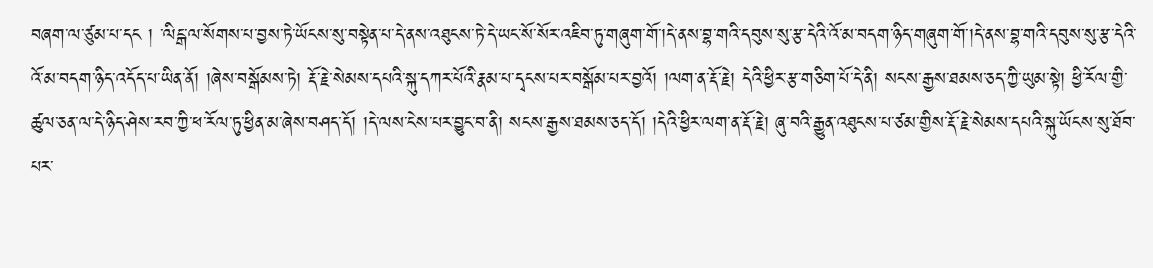བཞག་ལ་ཙུམ་པ་དང ། ་ལིངྒ་ལ་སོགས་པ་བྱས་ཏེ་ཡོངས་སུ་བསྟེན་པ་དེ་ནས་འཐུངས་ཏེ་དེ་ཡང་སོ་སོར་འཇིབ་ཏུ་གཞུག་གོ་།དེ་ནས་བྷ་གའི་དབུས་སུ་རྩ་དེའི་འོ་མ་བདག་ཉིད་གཞུག་གོ་།དེ་ནས་བྷ་གའི་དབུས་སུ་རྩ་དེའི་འོ་མ་བདག་ཉིད་འདོད་པ་ཡིན་ནོ། །ཞེས་བསྒོམས་ཏེ། རྡོ་རྗེ་སེམས་དཔའི་སྐུ་དཀར་པོའི་རྣམ་པ་དྭངས་པར་བསྒོམ་པར་བྱའོ། །ལག་ན་རྡོ་རྗེ། དེའི་ཕྱིར་རྩ་གཅིག་པོ་དེ་ནི། སངས་རྒྱས་ཐམས་ཅད་ཀྱི་ཡུམ་སྟེ། ཕྱི་རོལ་གྱི་ཚུལ་ཅན་ལ་དེ་ཉིད་ཤེས་རབ་ཀྱི་ཕ་རོལ་ཏུ་ཕྱིན་མ་ཞེས་བཤད་དོ། །དེ་ལས་ངེས་པར་བྱུང་བ་ནི། སངས་རྒྱས་ཐམས་ཅད་དོ། །དེའི་ཕྱིར་ལག་ན་རྡོ་རྗེ། ཞུ་བའི་རྒྱུན་འཐུངས་པ་ཙམ་གྱིས་རྡོ་རྗེ་སེམས་དཔའི་སྐུ་ཡོངས་སུ་ཐོབ་པར་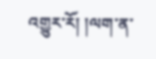འགྱུར་རོ། །ལག་ན་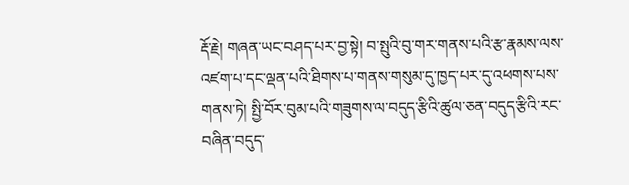རྡོ་རྗེ། གཞན་ཡང་བཤད་པར་བྱ་སྟེ། བ་སྤུའི་བུ་གར་གནས་པའི་རྩ་རྣམས་ལས་འཛག་པ་དང་ལྡན་པའི་ཐིགས་པ་གནས་གསུམ་དུ་ཁྱད་པར་དུ་འཕགས་པས་གནས་ཏེ། སྤྱི་བོར་བུམ་པའི་གཟུགས་ལ་བདུད་རྩིའི་ཚུལ་ཅན་བདུད་རྩིའི་རང་བཞིན་བདུད་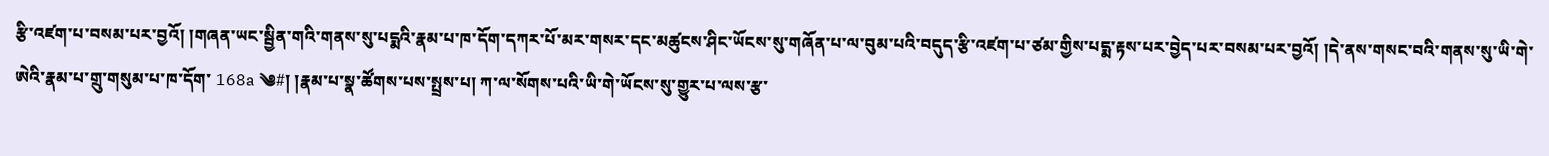རྩི་འཛག་པ་བསམ་པར་བྱའོ། །གཞན་ཡང་སྦྱིན་གའི་གནས་སུ་པདྨའི་རྣམ་པ་ཁ་དོག་དཀར་པོ་མར་གསར་དང་མཚུངས་ཤིང་ཡོངས་སུ་གཞོན་པ་ལ་བུམ་པའི་བདུད་རྩི་འཛག་པ་ཙམ་གྱིས་པདྨ་རྟས་པར་བྱེད་པར་བསམ་པར་བྱའོ། །དེ་ནས་གསང་བའི་གནས་སུ་ཡི་གེ་ཨེའི་རྣམ་པ་གྲུ་གསུམ་པ་ཁ་དོག་ 168a ༄#། །རྣམ་པ་སྣ་ཚོགས་པས་སྤྲས་པ། ཀ་ལ་སོགས་པའི་ཡི་གེ་ཡོངས་སུ་གྱུར་པ་ལས་རྩ་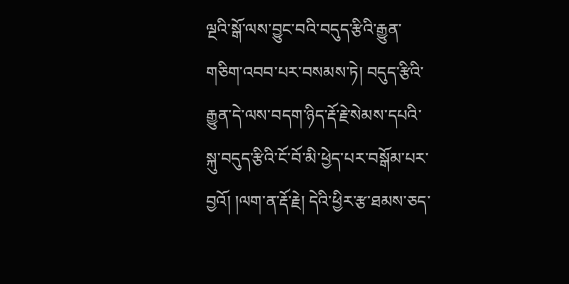ལྔའི་སྒོ་ལས་བྱུང་བའི་བདུད་རྩིའི་རྒྱུན་གཅིག་འབབ་པར་བསམས་ཏེ། བདུད་རྩིའི་རྒྱུན་དེ་ལས་བདག་ཉིད་རྡོ་རྗེ་སེམས་དཔའི་སྐུ་བདུད་རྩིའི་ངོ་བོ་མི་ཕྱེད་པར་བསྒོམ་པར་བྱའོ། །ལག་ན་རྡོ་རྗེ། དེའི་ཕྱིར་རྩ་ཐམས་ཅད་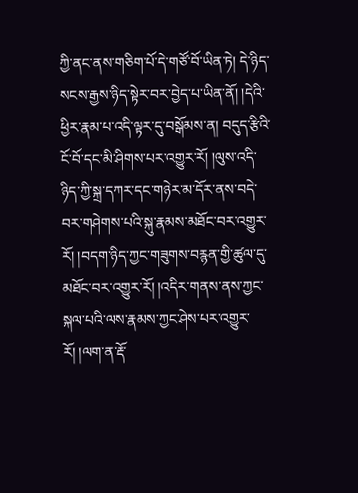ཀྱི་ནང་ནས་གཅིག་པོ་དེ་གཙོ་བོ་ཡིན་ཏེ། དེ་ཉིད་སངས་རྒྱས་ཉིད་སྟེར་བར་བྱེད་པ་ཡིན་ནོ། །དེའི་ཕྱིར་རྣམ་པ་འདི་ལྟར་དུ་བསྒོམས་ན། བདུད་རྩིའི་ངོ་བོ་དང་མི་ཤིགས་པར་འགྱུར་རོ། །ལུས་འདི་ཉིད་ཀྱི་སྐྲ་དཀར་དང་གཉེར་མ་དོར་ནས་བདེ་བར་གཤེགས་པའི་སྐུ་རྣམས་མཐོང་བར་འགྱུར་རོ། །བདག་ཉིད་ཀྱང་གཟུགས་བརྙན་གྱི་ཚུལ་དུ་མཐོང་བར་འགྱུར་རོ། །འདིར་གནས་ནས་ཀྱང་སྐལ་པའི་ལས་རྣམས་ཀྱང་ཤེས་པར་འགྱུར་རོ། །ལག་ན་རྡོ་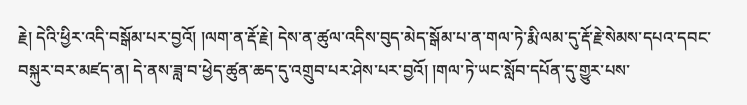རྗེ། དེའི་ཕྱིར་འདི་བསྒོམ་པར་བྱའོ། །ལག་ན་རྡོ་རྗེ། དེས་ན་ཚུལ་འདིས་བུད་མེད་སྒོམ་པ་ན་གལ་ཏེ་རྨི་ལམ་དུ་རྡོ་རྗེ་སེམས་དཔའ་དབང་བསྐུར་བར་མཛད་ན། དེ་ནས་ཟླ་བ་ཕྱེད་ཚུན་ཆད་དུ་འགྲུབ་པར་ཤེས་པར་བྱའོ། །གལ་ཏེ་ཡང་སློབ་དཔོན་དུ་གྱུར་པས་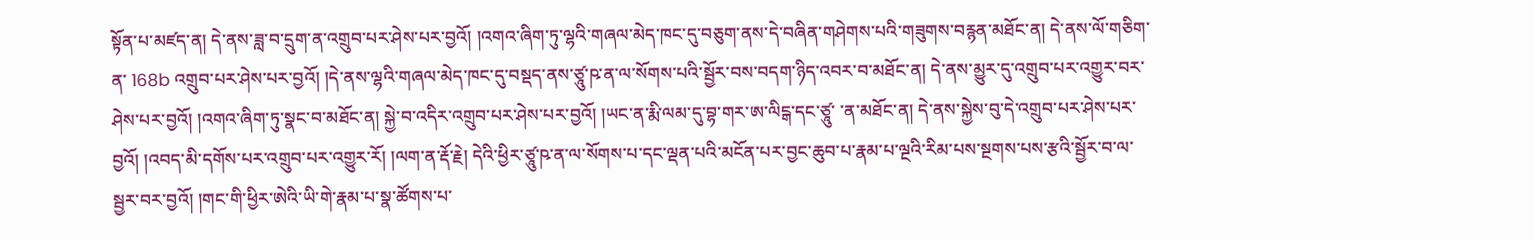སྟོན་པ་མཛད་ན། དེ་ནས་ཟླ་བ་དྲུག་ན་འགྲུབ་པར་ཤེས་པར་བྱའོ། །འགའ་ཞིག་ཏུ་ལྷའི་གཞལ་མེད་ཁང་དུ་བཅུག་ནས་དེ་བཞིན་གཤེགས་པའི་གཟུགས་བརྙན་མཐོང་ན། དེ་ནས་ལོ་གཅིག་ན་ 168b འགྲུབ་པར་ཤེས་པར་བྱའོ། །དེ་ནས་ལྷའི་གཞལ་མེད་ཁང་དུ་བསྡད་ནས་ཙཱུ་ཥ་ན་ལ་སོགས་པའི་སྦྱོར་བས་བདག་ཉིད་འབར་བ་མཐོང་ན། དེ་ནས་མྱུར་དུ་འགྲུབ་པར་འགྱུར་བར་ཤེས་པར་བྱའོ། །འགའ་ཞིག་ཏུ་སྣང་བ་མཐོང་ན། སྐྱེ་བ་འདིར་འགྲུབ་པར་ཤེས་པར་བྱའོ། །ཡང་ན་རྨི་ལམ་དུ་བྷ་གར་ཨ་ལིངྒ་དང་ཙཱུ་ ་ན་མཐོང་ན། དེ་ནས་སྐྱེས་བུ་དེ་འགྲུབ་པར་ཤེས་པར་བྱའོ། །འབད་མི་དགོས་པར་འགྲུབ་པར་འགྱུར་རོ། །ལག་ན་རྡོ་རྗེ། དེའི་ཕྱིར་ཙཱུ་ཥ་ན་ལ་སོགས་པ་དང་ལྡན་པའི་མངོན་པར་བྱང་ཆུབ་པ་རྣམ་པ་ལྔའི་རིམ་པས་སྔགས་པས་རྩའི་སྦྱོར་བ་ལ་སྦྱར་བར་བྱའོ། །གང་གི་ཕྱིར་ཨེའི་ཡི་གེ་རྣམ་པ་སྣ་ཚོགས་པ་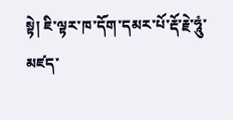སྟེ། ཇི་ལྟར་ཁ་དོག་དམར་པོ་རྡོ་རྗེ་ཧཱུཾ་མཛད་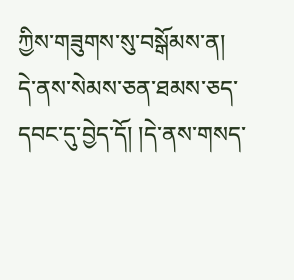ཀྱིས་གཟུགས་སུ་བསྒོམས་ན། དེ་ནས་སེམས་ཅན་ཐམས་ཅད་དབང་དུ་བྱེད་དོ། །དེ་ནས་གསད་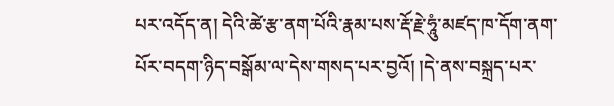པར་འདོད་ན། དེའི་ཚེ་རྩ་ནག་པོའི་རྣམ་པས་རྡོ་རྗེ་ཧཱུཾ་མཛད་ཁ་དོག་ནག་པོར་བདག་ཉིད་བསྒོམ་ལ་དེས་གསད་པར་བྱའོ། །དེ་ནས་བསྐྲད་པར་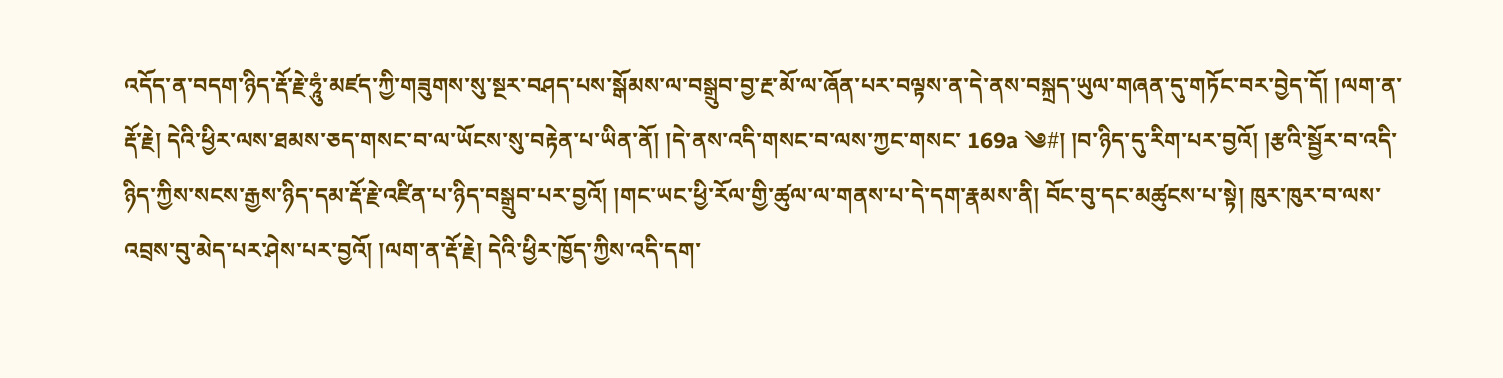འདོད་ན་བདག་ཉིད་རྡོ་རྗེ་ཧཱུཾ་མཛད་ཀྱི་གཟུགས་སུ་སྔར་བཤད་པས་སྒོམས་ལ་བསྒྲུབ་བྱ་རྔ་མོ་ལ་ཞོན་པར་བལྟས་ན་དེ་ནས་བསྐྲད་ཡུལ་གཞན་དུ་གཏོང་བར་བྱེད་དོ། །ལག་ན་རྡོ་རྗེ། དེའི་ཕྱིར་ལས་ཐམས་ཅད་གསང་བ་ལ་ཡོངས་སུ་བརྟེན་པ་ཡིན་ནོ། །དེ་ནས་འདི་གསང་བ་ལས་ཀྱང་གསང་ 169a ༄#། །བ་ཉིད་དུ་རིག་པར་བྱའོ། །རྩའི་སྦྱོར་བ་འདི་ཉིད་ཀྱིས་སངས་རྒྱས་ཉིད་དམ་རྡོ་རྗེ་འཛིན་པ་ཉིད་བསྒྲུབ་པར་བྱའོ། །གང་ཡང་ཕྱི་རོལ་གྱི་ཚུལ་ལ་གནས་པ་དེ་དག་རྣམས་ནི། བོང་བུ་དང་མཚུངས་པ་སྟེ། ཁུར་ཁུར་བ་ལས་འབྲས་བུ་མེད་པར་ཤེས་པར་བྱའོ། །ལག་ན་རྡོ་རྗེ། དེའི་ཕྱིར་ཁྱོད་ཀྱིས་འདི་དག་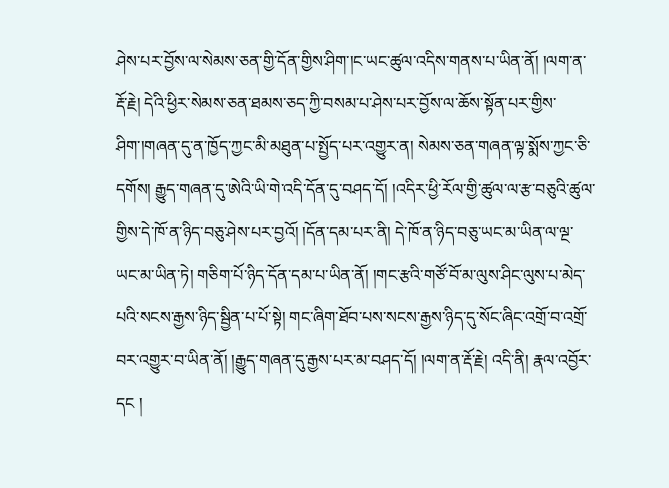ཤེས་པར་བྱོས་ལ་སེམས་ཅན་གྱི་དོན་གྱིས་ཤིག་།ང་ཡང་ཚུལ་འདིས་གནས་པ་ཡིན་ནོ། །ལག་ན་རྡོ་རྗེ། དེའི་ཕྱིར་སེམས་ཅན་ཐམས་ཅད་ཀྱི་བསམ་པ་ཤེས་པར་བྱོས་ལ་ཆོས་སྟོན་པར་གྱིས་ཤིག་།གཞན་དུ་ན་ཁྱོད་ཀྱང་མི་མཐུན་པ་སྤྱོད་པར་འགྱུར་ན། སེམས་ཅན་གཞན་ལྟ་སྨོས་ཀྱང་ཅི་དགོས། རྒྱུད་གཞན་དུ་ཨེའི་ཡི་གེ་འདི་དོན་དུ་བཤད་དོ། །འདིར་ཕྱི་རོལ་གྱི་ཚུལ་ལ་རྩ་བཅུའི་ཚུལ་གྱིས་དེ་ཁོ་ན་ཉིད་བཅུ་ཤེས་པར་བྱའོ། །དོན་དམ་པར་ནི། དེ་ཁོ་ན་ཉིད་བཅུ་ཡང་མ་ཡིན་ལ་ལྔ་ཡང་མ་ཡིན་ཏེ། གཅིག་པོ་ཉིད་དོན་དམ་པ་ཡིན་ནོ། །གང་རྩའི་གཙོ་བོ་མ་ལུས་ཤིང་ལུས་པ་མེད་པའི་སངས་རྒྱས་ཉིད་སྦྱིན་པ་པོ་སྟེ། གང་ཞིག་ཐོབ་པས་སངས་རྒྱས་ཉིད་དུ་སོང་ཞིང་འགྲོ་བ་འགྲོ་བར་འགྱུར་བ་ཡིན་ནོ། །རྒྱུད་གཞན་དུ་རྒྱས་པར་མ་བཤད་དོ། །ལག་ན་རྡོ་རྗེ། འདི་ནི། རྣལ་འབྱོར་དང །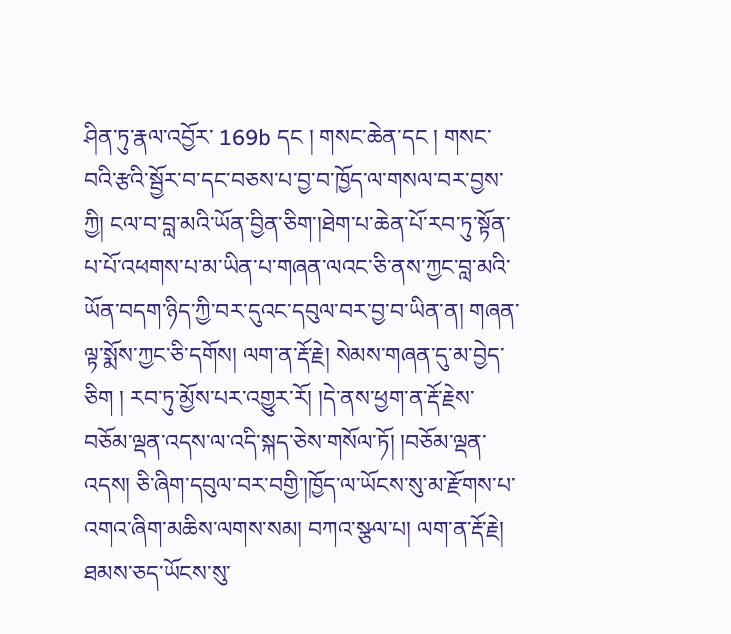ཤིན་ཏུ་རྣལ་འབྱོར་ 169b དང ། གསང་ཆེན་དང ། གསང་བའི་རྩའི་སྦྱོར་བ་དང་བཅས་པ་བྱ་བ་ཁྱོད་ལ་གསལ་བར་བྱས་ཀྱི། ངལ་བ་བླ་མའི་ཡོན་བྱིན་ཅིག་།ཐེག་པ་ཆེན་པོ་རབ་ཏུ་སྟོན་པ་པོ་འཕགས་པ་མ་ཡིན་པ་གཞན་ལའང་ཅི་ནས་ཀྱང་བླ་མའི་ཡོན་བདག་ཉིད་ཀྱི་བར་དུའང་དབུལ་བར་བྱ་བ་ཡིན་ན། གཞན་ལྟ་སྨོས་ཀྱང་ཅི་དགོས། ལག་ན་རྡོ་རྗེ། སེམས་གཞན་དུ་མ་བྱེད་ཅིག ། རབ་ཏུ་མྱོས་པར་འགྱུར་རོ། །དེ་ནས་ཕྱག་ན་རྡོ་རྗེས་བཅོམ་ལྡན་འདས་ལ་འདི་སྐད་ཅེས་གསོལ་ཏོ། །བཅོམ་ལྡན་འདས། ཅི་ཞིག་དབུལ་བར་བགྱི་།ཁྱོད་ལ་ཡོངས་སུ་མ་རྫོགས་པ་འགའ་ཞིག་མཆིས་ལགས་སམ། བཀའ་སྩལ་པ། ལག་ན་རྡོ་རྗེ། ཐམས་ཅད་ཡོངས་སུ་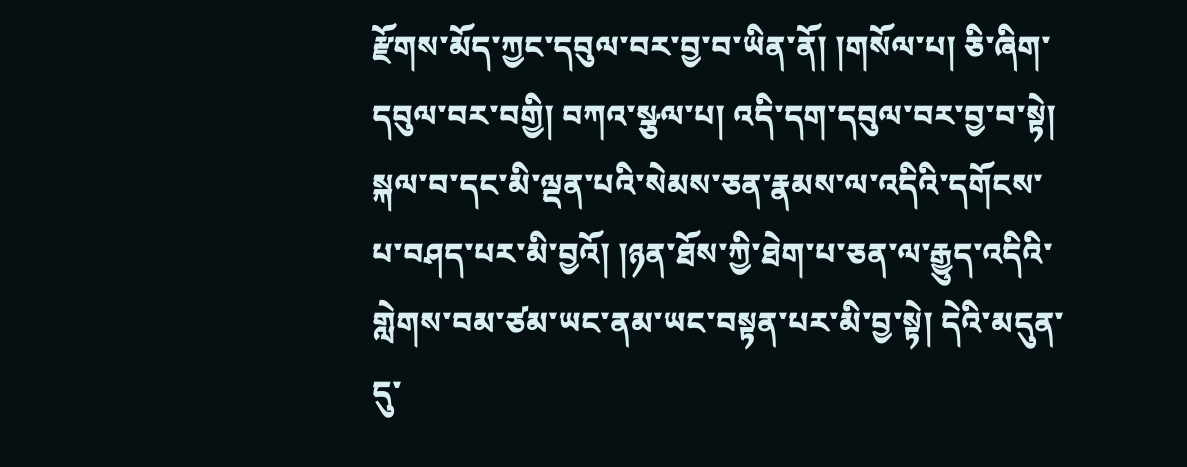རྫོགས་མོད་ཀྱང་དབུལ་བར་བྱ་བ་ཡིན་ནོ། །གསོལ་པ། ཅི་ཞིག་དབུལ་བར་བགྱི། བཀའ་སྩལ་པ། འདི་དག་དབུལ་བར་བྱ་བ་སྟེ། སྐལ་བ་དང་མི་ལྡན་པའི་སེམས་ཅན་རྣམས་ལ་འདིའི་དགོངས་པ་བཤད་པར་མི་བྱའོ། །ཉན་ཐོས་ཀྱི་ཐེག་པ་ཅན་ལ་རྒྱུད་འདིའི་གླེགས་བམ་ཙམ་ཡང་ནམ་ཡང་བསྟན་པར་མི་བྱ་སྟེ། དེའི་མདུན་དུ་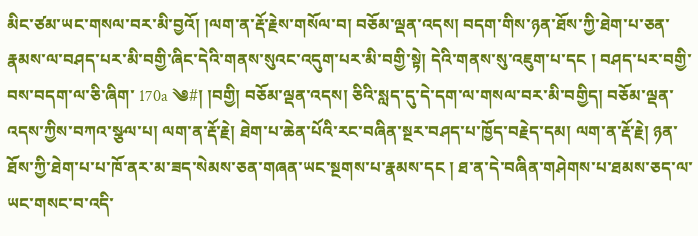མིང་ཙམ་ཡང་གསལ་བར་མི་བྱའོ། །ལག་ན་རྡོ་རྗེས་གསོལ་བ། བཅོམ་ལྡན་འདས། བདག་གིས་ཉན་ཐོས་ཀྱི་ཐེག་པ་ཅན་རྣམས་ལ་བཤད་པར་མི་བགྱི་ཞིང་དེའི་གནས་སུའང་འདུག་པར་མི་བགྱི་སྟེ། དེའི་གནས་སུ་འཇུག་པ་དང ། བཤད་པར་བགྱི་བས་བདག་ལ་ཅི་ཞིག་ 170a ༄#། །བགྱི། བཅོམ་ལྡན་འདས། ཅིའི་སླད་དུ་དེ་དག་ལ་གསལ་བར་མི་བགྱིད། བཅོམ་ལྡན་འདས་ཀྱིས་བཀའ་སྩལ་པ། ལག་ན་རྡོ་རྗེ། ཐེག་པ་ཆེན་པོའི་རང་བཞིན་སྔར་བཤད་པ་ཁྱོད་བརྗེད་དམ། ལག་ན་རྡོ་རྗེ། ཉན་ཐོས་ཀྱི་ཐེག་པ་པ་ཁོ་ནར་མ་ཟད་སེམས་ཅན་གཞན་ཡང་སྔགས་པ་རྣམས་དང ། ཐ་ན་དེ་བཞིན་གཤེགས་པ་ཐམས་ཅད་ལ་ཡང་གསང་བ་འདི་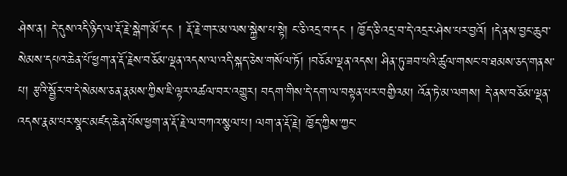ཤེས་ན། དེ་དུས་འདི་ཉིད་ལ་རྡོ་རྗེ་སྒེག་མོ་དང ། རྡོ་རྗེ་གར་མ་ལས་སྐྱེས་པ་སྟེ། ང་ཅི་འདྲ་བ་དང ། ཁྱོད་ཅི་འདྲ་བ་དེ་འདྲར་ཤེས་པར་བྱའོ། །དེ་ནས་བྱང་ཆུབ་སེམས་དཔའ་ཆེན་པོ་ཕྱག་ན་རྡོ་རྗེས་བཅོམ་ལྡན་འདས་ལ་འདི་སྐད་ཅེས་གསོལ་ཏོ། །བཅོམ་ལྡན་འདས། ཤིན་ཏུ་ཟབ་པའི་ཚུལ་གསང་བ་ཐམས་ཅད་གནས་པ། རྩའི་སྦྱོར་བ་དེ་སེམས་ཅན་རྣམས་ཀྱིས་ཇི་ལྟར་འཚལ་བར་འགྱུར། བདག་གིས་དེ་དག་ལ་བསྟན་པར་བགྱིའམ། འོན་ཏེ་མ་ལགས། དེ་ནས་བཅོམ་ལྡན་འདས་རྣམ་པར་སྣང་མཛད་ཆེན་པོས་ཕྱག་ན་རྡོ་རྗེ་ལ་བཀའ་སྩལ་པ། ལག་ན་རྡོ་རྗེ། ཁྱོད་ཀྱིས་ཀྱང་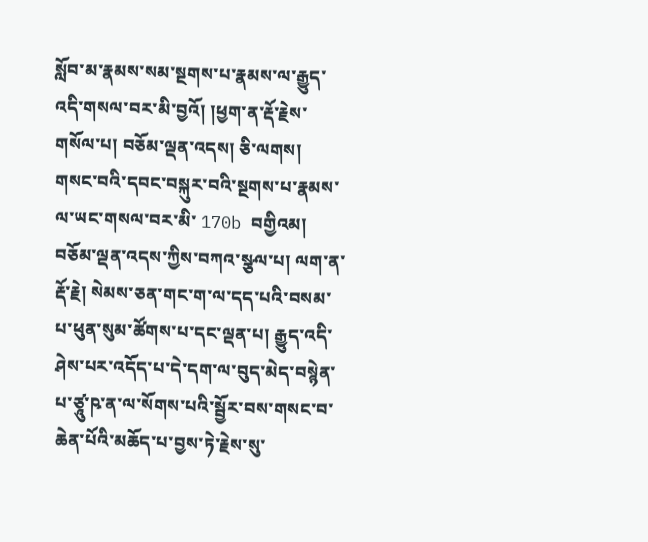སློབ་མ་རྣམས་སམ་སྔགས་པ་རྣམས་ལ་རྒྱུད་འདི་གསལ་བར་མི་བྱའོ། །ཕྱག་ན་རྡོ་རྗེས་གསོལ་པ། བཅོམ་ལྡན་འདས། ཅི་ལགས། གསང་བའི་དབང་བསྐུར་བའི་སྔགས་པ་རྣམས་ལ་ཡང་གསལ་བར་མི་ 170b བགྱིའམ། བཅོམ་ལྡན་འདས་ཀྱིས་བཀའ་སྩལ་པ། ལག་ན་རྡོ་རྗེ། སེམས་ཅན་གང་ག་ལ་དད་པའི་བསམ་པ་ཕུན་སུམ་ཚོགས་པ་དང་ལྡན་པ། རྒྱུད་འདི་ཤེས་པར་འདོད་པ་དེ་དག་ལ་བུད་མེད་བསྙེན་པ་ཙཱུ་ཥ་ན་ལ་སོགས་པའི་སྦྱོར་བས་གསང་བ་ཆེན་པོའི་མཆོད་པ་བྱས་ཏེ་རྗེས་སུ་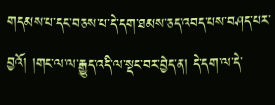གདམས་པ་དང་བཅས་པ་དེ་དག་ཐམས་ཅད་འབད་པས་བཤད་པར་བྱའོ། །གང་ལ་ལ་རྒྱུད་འདི་ལ་སྡང་བར་བྱེད་ན། དེ་དག་ལ་དེ་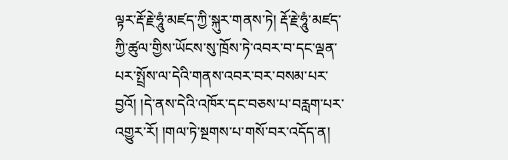ལྟར་རྡོ་རྗེ་ཧཱུཾ་མཛད་ཀྱི་སྐུར་གནས་ཏེ། རྡོ་རྗེ་ཧཱུཾ་མཛད་ཀྱི་ཚུལ་གྱིས་ཡོངས་སུ་ཁྲོས་ཏེ་འབར་བ་དང་ལྡན་པར་སྤྲོས་ལ་དེའི་གནས་འབར་བར་བསམ་པར་བྱའོ། །དེ་ནས་དེའི་འཁོར་དང་བཅས་པ་བརླག་པར་འགྱུར་རོ། །གལ་ཏེ་སྔགས་པ་གསོ་བར་འདོད་ན།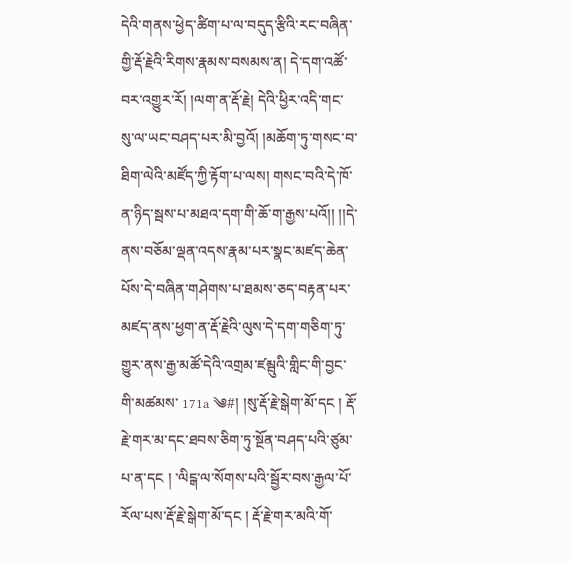དེའི་གནས་ཕྱེད་ཚིག་པ་ལ་བདུད་རྩིའི་རང་བཞིན་གྱི་རྡོ་རྗེའི་རིགས་རྣམས་བསམས་ན། དེ་དག་འཚོ་བར་འགྱུར་རོ། །ལག་ན་རྡོ་རྗེ། དེའི་ཕྱིར་འདི་གང་སུ་ལ་ཡང་བཤད་པར་མི་བྱའོ། །མཆོག་ཏུ་གསང་བ་ཐིག་ལེའི་མཛོད་ཀྱི་རྟོག་པ་ལས། གསང་བའི་དེ་ཁོ་ན་ཉིད་སྦས་པ་མཐའ་དག་གི་ཆོ་ག་རྒྱས་པའོ།། །།དེ་ནས་བཅོམ་ལྡན་འདས་རྣམ་པར་སྣང་མཛད་ཆེན་པོས་དེ་བཞིན་གཤེགས་པ་ཐམས་ཅད་བརྟན་པར་མཛད་ནས་ཕྱག་ན་རྡོ་རྗེའི་ལུས་དེ་དག་གཅིག་ཏུ་གྱུར་ནས་རྒྱ་མཚོ་དེའི་འགྲམ་ཛམྦུའི་གླིང་གི་བྱང་གི་མཚམས་ 171a ༄#། །སུ་རྡོ་རྗེ་སྒེག་མོ་དང ། རྡོ་རྗེ་གར་མ་དང་ཐབས་ཅིག་ཏུ་སྔོན་བཤད་པའི་ཙུམ་པ་ན་དང ། ་ལིངྒ་ལ་སོགས་པའི་སྦྱོར་བས་རྒྱལ་པོ་རོལ་པས་རྡོ་རྗེ་སྒེག་མོ་དང ། རྡོ་རྗེ་གར་མའི་གོ་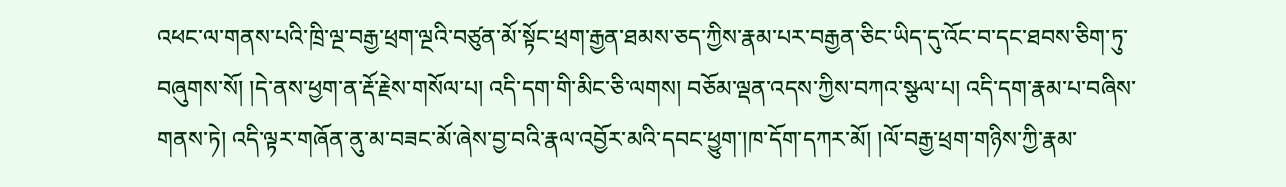འཕང་ལ་གནས་པའི་ཁྲི་ལྔ་བརྒྱ་ཕྲག་ལྔའི་བཙུན་མོ་སྟོང་ཕྲག་རྒྱན་ཐམས་ཅད་ཀྱིས་རྣམ་པར་བརྒྱན་ཅིང་ཡིད་དུ་འོང་བ་དང་ཐབས་ཅིག་ཏུ་བཞུགས་སོ། །དེ་ནས་ཕྱག་ན་རྡོ་རྗེས་གསོལ་པ། འདི་དག་གི་མིང་ཅི་ལགས། བཅོམ་ལྡན་འདས་ཀྱིས་བཀའ་སྩལ་པ། འདི་དག་རྣམ་པ་བཞིས་གནས་ཏེ། འདི་ལྟར་གཞོན་ནུ་མ་བཟང་མོ་ཞེས་བྱ་བའི་རྣལ་འབྱོར་མའི་དབང་ཕྱུག་།ཁ་དོག་དཀར་མོ། །ལོ་བརྒྱ་ཕྲག་གཉིས་ཀྱི་རྣམ་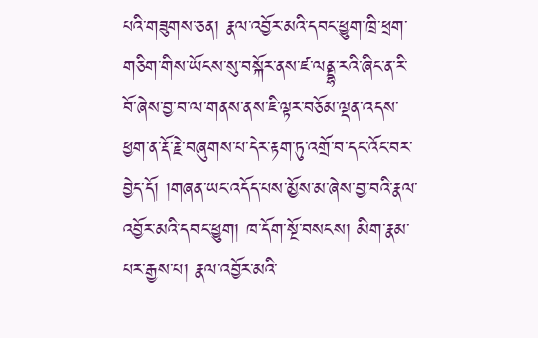པའི་གཟུགས་ཅན། རྣལ་འབྱོར་མའི་དབང་ཕྱུག་ཁྲི་ཕྲག་གཅིག་གིས་ཡོངས་སུ་བསྐོར་ནས་ཛ་ལནྡྷ་རའི་ཞིང་ན་རི་བོ་ཞེས་བྱ་བ་ལ་གནས་ནས་ཇི་ལྟར་བཅོམ་ལྡན་འདས་ཕྱག་ན་རྡོ་རྗེ་བཞུགས་པ་དེར་རྟག་ཏུ་འགྲོ་བ་དང་འོང་བར་བྱེད་དོ། །གཞན་ཡང་འདོད་པས་མྱོས་མ་ཞེས་བྱ་བའི་རྣལ་འབྱོར་མའི་དབང་ཕྱུག། ཁ་དོག་སྔོ་བསངས། མིག་རྣམ་པར་རྒྱས་པ། རྣལ་འབྱོར་མའི་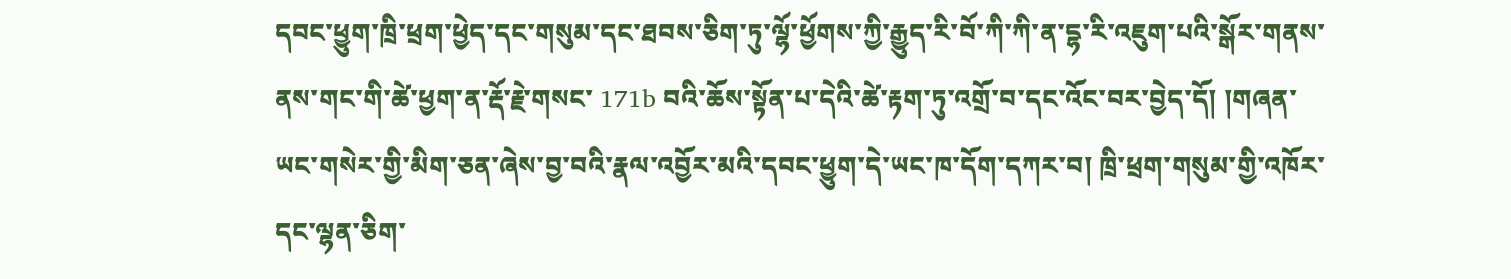དབང་ཕྱུག་ཁྲི་ཕྲག་ཕྱེད་དང་གསུམ་དང་ཐབས་ཅིག་ཏུ་ལྷོ་ཕྱོགས་ཀྱི་རྒྱུད་རི་བོ་ཀི་ཀི་ན་དྷ་རི་འཇུག་པའི་སྒོར་གནས་ནས་གང་གི་ཚེ་ཕྱག་ན་རྡོ་རྗེ་གསང་ 171b བའི་ཆོས་སྟོན་པ་དེའི་ཚེ་རྟག་ཏུ་འགྲོ་བ་དང་འོང་བར་བྱེད་དོ། །གཞན་ཡང་གསེར་གྱི་མིག་ཅན་ཞེས་བྱ་བའི་རྣལ་འབྱོར་མའི་དབང་ཕྱུག་དེ་ཡང་ཁ་དོག་དཀར་བ། ཁྲི་ཕྲག་གསུམ་གྱི་འཁོར་དང་ལྷན་ཅིག་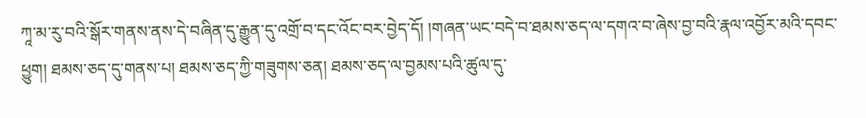ཀཱ་མ་རུ་བའི་སྒོར་གནས་ནས་དེ་བཞིན་དུ་རྒྱུན་དུ་འགྲོ་བ་དང་འོང་བར་བྱེད་དོ། །གཞན་ཡང་བདེ་བ་ཐམས་ཅད་ལ་དགའ་བ་ཞེས་བྱ་བའི་རྣལ་འབྱོར་མའི་དབང་ཕྱུག། ཐམས་ཅད་དུ་གནས་པ། ཐམས་ཅད་ཀྱི་གཟུགས་ཅན། ཐམས་ཅད་ལ་བྱམས་པའི་ཚུལ་དུ་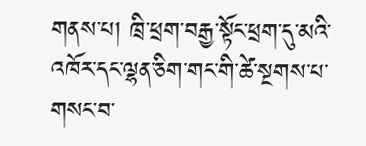གནས་པ། ཁྲི་ཕྲག་བརྒྱ་སྟོང་ཕྲག་དུ་མའི་འཁོར་དང་ལྷན་ཅིག་གང་གི་ཚེ་སྔགས་པ་གསང་བ་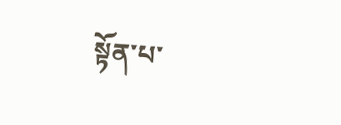སྟོན་པ་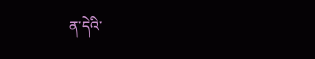ན་དེའི་